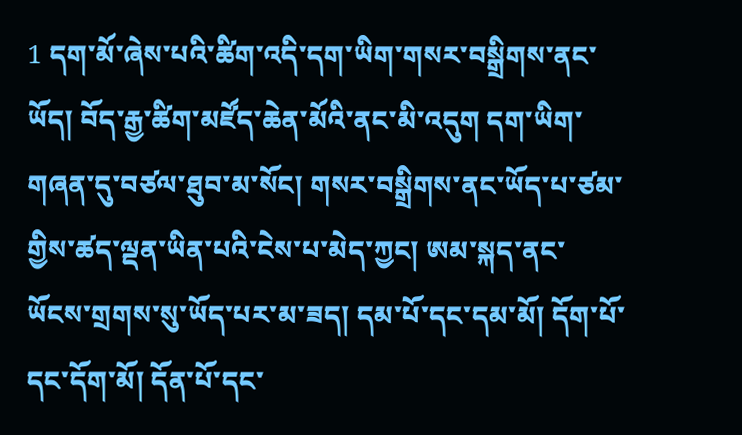1 དག་མོ་ཞེས་པའི་ཚིག་འདི་དག་ཡིག་གསར་བསྒྲིགས་ནང་ཡོད། བོད་རྒྱ་ཚིག་མཛོད་ཆེན་མོའི་ནང་མི་འདུག དག་ཡིག་གཞན་དུ་བཙལ་ཐུབ་མ་སོང། གསར་བསྒྲིགས་ནང་ཡོད་པ་ཙམ་གྱིས་ཚད་ལྡན་ཡིན་པའི་ངེས་པ་མེད་ཀྱང། ཨམ་སྐད་ནང་ཡོངས་གྲགས་སུ་ཡོད་པར་མ་ཟད། དམ་པོ་དང་དམ་མོ། དོག་པོ་དང་དོག་མོ། དོན་པོ་དང་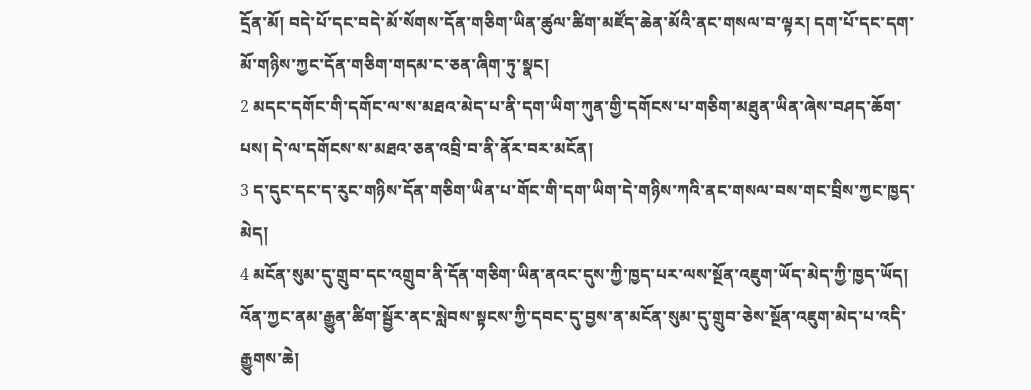དྲོན་མོ། བདེ་པོ་དང་བདེ་མོ་སོགས་དོན་གཅིག་ཡིན་ཚུལ་ཚིག་མཛོད་ཆེན་མོའི་ནང་གསལ་བ་ལྟར། དག་པོ་དང་དག་མོ་གཉིས་ཀྱང་དོན་གཅིག་གདམ་ང་ཅན་ཞིག་ཏུ་སྣང།
2 མདང་དགོང་གི་དགོང་ལ་ས་མཐའ་མེད་པ་ནི་དག་ཡིག་ཀུན་གྱི་དགོངས་པ་གཅིག་མཐུན་ཡིན་ཞེས་བཤད་ཆོག་པས། དེ་ལ་དགོངས་ས་མཐའ་ཅན་འབྲི་བ་ནི་ནོར་བར་མངོན།
3 ད་དུང་དང་ད་རུང་གཉིས་དོན་གཅིག་ཡིན་པ་གོང་གི་དག་ཡིག་དེ་གཉིས་ཀའི་ནང་གསལ་བས་གང་བྲིས་ཀྱང་ཁྱད་མེད།
4 མངོན་སུམ་དུ་གྲུབ་དང་འགྲུབ་ནི་དོན་གཅིག་ཡིན་ནའང་དུས་ཀྱི་ཁྱད་པར་ལས་སྔོན་འཇུག་ཡོད་མེད་ཀྱི་ཁྱད་ཡོད། འོན་ཀྱང་ནམ་རྒྱུན་ཚིག་སྦྱོར་ནང་སླེབས་སྟངས་ཀྱི་དབང་དུ་བྱས་ན་མངོན་སུམ་དུ་གྲུབ་ཅེས་སྔོན་འཇུག་མེད་པ་འདི་རྒྱུགས་ཆེ།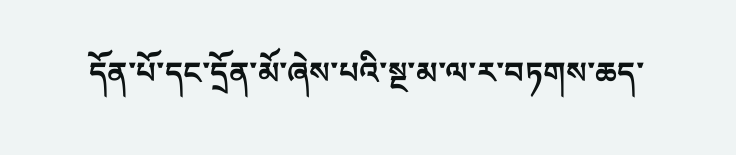དོན་པོ་དང་དྲོན་མོ་ཞེས་པའི་སྔ་མ་ལ་ར་བཏགས་ཆད་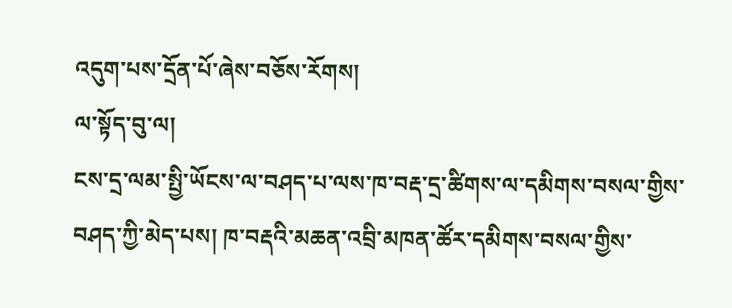འདུག་པས་དྲོན་པོ་ཞེས་བཅོས་རོགས།
ལ་སྟོད་བུ་ལ།
ངས་དྲ་ལམ་སྤྱི་ཡོངས་ལ་བཤད་པ་ལས་ཁ་བརྡ་དྲ་ཚིགས་ལ་དམིགས་བསལ་གྱིས་བཤད་ཀྱི་མེད་པས། ཁ་བརྡའི་མཆན་འབྲི་མཁན་ཚོར་དམིགས་བསལ་གྱིས་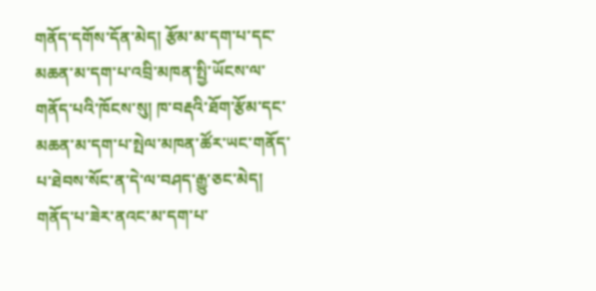གནོད་དགོས་དོན་མེད། རྩོམ་མ་དག་པ་དང་མཆན་མ་དག་པ་འབྲི་མཁན་སྤྱི་ཡོངས་ལ་གནོད་པའི་ཁོངས་སུ། ཁ་བརྡའི་ཐོག་རྩོམ་དང་མཆན་མ་དག་པ་སྤེལ་མཁན་ཚོར་ཡང་གནོད་པ་ཐེབས་སོང་ན་དེ་ལ་བཤད་རྒྱུ་ཅང་མེད། གནོད་པ་ཟེར་ནའང་མ་དག་པ་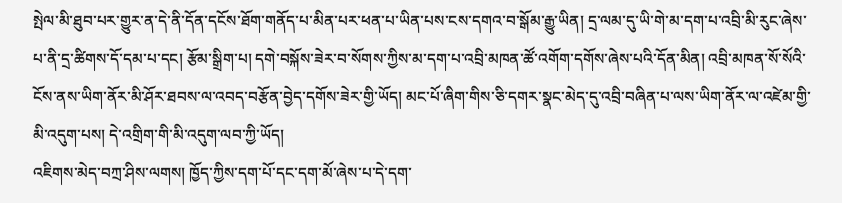སྤེལ་མི་ཐུབ་པར་གྱུར་ན་དེ་ནི་དོན་དངོས་ཐོག་གནོད་པ་མིན་པར་ཕན་པ་ཡིན་པས་ངས་དགའ་བ་སྒོམ་རྒྱུ་ཡིན། དྲ་ལམ་དུ་ཡི་གེ་མ་དག་པ་འབྲི་མི་རུང་ཞེས་པ་ནི་དྲ་ཚིགས་དོ་དམ་པ་དང། རྩོམ་སྒྲིག་པ། དགེ་བསྐོས་ཟེར་བ་སོགས་ཀྱིས་མ་དག་པ་འབྲི་མཁན་ཚོ་འགོག་དགོས་ཞེས་པའི་དོན་མིན། འབྲི་མཁན་སོ་སོའི་ངོས་ནས་ཡིག་ནོར་མི་ཤོར་ཐབས་ལ་འབད་བརྩོན་བྱེད་དགོས་ཟེར་གྱི་ཡོད། མང་པོ་ཞིག་གིས་ཅི་དགར་སྣང་མེད་དུ་འབྲི་བཞིན་པ་ལས་ཡིག་ནོར་ལ་འཛེམ་གྱི་མི་འདུག་པས། དེ་འགྲིག་གི་མི་འདུག་ལབ་ཀྱི་ཡོད།
འཇིགས་མེད་བཀྲ་ཤིས་ལགས། ཁྱོད་ཀྱིས་དག་པོ་དང་དག་མོ་ཞེས་པ་དེ་དག་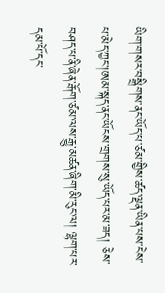ཡིག་གསར་བསྒྲིགས་ནང་ཡོད་པ་ཙམ་གྱིས་ཚད་ལྡན་ཡིན་པས་ངེས་པ་མེད་ཀྱང་།ཨམ་སྐད་ནང་ཡོངས་གྲགས་སུ་ཡོད་པར་མ་ཟད། ཅེས་བཤད་པ་ནི་ཞེན་རྒོག་ཙམ་ལས་རྒྱུ་མཚན་ཞིག་མི་རུང་ལ། ལྷག་པར་དམ་པོ་དང་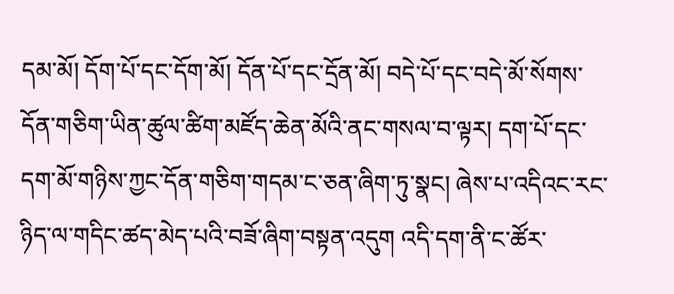དམ་མོ། དོག་པོ་དང་དོག་མོ། དོན་པོ་དང་དྲོན་མོ། བདེ་པོ་དང་བདེ་མོ་སོགས་དོན་གཅིག་ཡིན་ཚུལ་ཚིག་མཛོད་ཆེན་མོའི་ནང་གསལ་བ་ལྟར། དག་པོ་དང་དག་མོ་གཉིས་ཀྱང་དོན་གཅིག་གདམ་ང་ཅན་ཞིག་ཏུ་སྣང། ཞེས་པ་འདིའང་རང་ཉིད་ལ་གདིང་ཚད་མེད་པའི་བཟོ་ཞིག་བསྟན་འདུག འདི་དག་ནི་ང་ཚོར་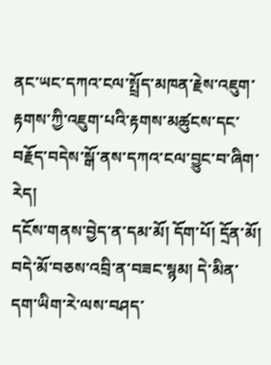ནང་ཡང་དཀའ་ངལ་སྤྲོད་མཁན་རྗེས་འཇུག་རྟགས་ཀྱི་འཇུག་པའི་རྟགས་མཚུངས་དང་བརྗོད་བདེས་སྒོ་ནས་དཀའ་ངལ་བྱུང་བ་ཞིག་རེད།
དངོས་གནས་བྱེད་ན་དམ་མོ། དོག་པོ། དྲོན་མོ། བདེ་མོ་བཅས་འབྲི་ན་བཟང་སྙམ། དེ་མིན་དག་ཡིག་རེ་ལས་བཤད་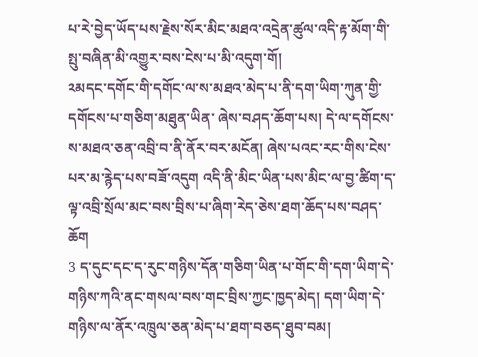པ་རེ་བྱེད་ཡོད་པས་རྗེས་སོར་མིང་མཐའ་འདྲེན་ཚུལ་འདི་རྟ་མོག་གི་སྤུ་བཞིན་མི་འགྱུར་བས་ངེས་པ་མི་འདུག་གོ།
༢མདང་དགོང་གི་དགོང་ལ་ས་མཐའ་མེད་པ་ནི་དག་ཡིག་ཀུན་གྱི་དགོངས་པ་གཅིག་མཐུན་ཡིན་ ཞེས་བཤད་ཆོག་པས། དེ་ལ་དགོངས་ས་མཐའ་ཅན་འབྲི་བ་ནི་ནོར་བར་མངོན། ཞེས་པའང་རང་གིས་ངེས་པར་མ་རྙེད་པས་བཟོ་འདུག འདི་ནི་མིང་ཡིན་པས་མིང་ལ་བྱ་ཚིག་ད་ལྟ་འབྲི་སྲོལ་མང་བས་བྲིས་པ་ཞིག་རེད་ཅེས་ཐག་ཆོད་པས་བཤད་ཆོག
3 ད་དུང་དང་ད་རུང་གཉིས་དོན་གཅིག་ཡིན་པ་གོང་གི་དག་ཡིག་དེ་གཉིས་ཀའི་ནང་གསལ་བས་གང་བྲིས་ཀྱང་ཁྱད་མེད། དག་ཡིག་དེ་གཉིས་ལ་ནོར་འཁྲུལ་ཅན་མེད་པ་ཐག་བཅད་ཐུབ་བམ།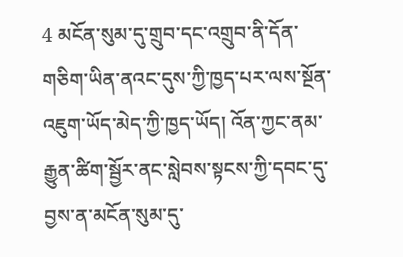4 མངོན་སུམ་དུ་གྲུབ་དང་འགྲུབ་ནི་དོན་གཅིག་ཡིན་ནའང་དུས་ཀྱི་ཁྱད་པར་ལས་སྔོན་ འཇུག་ཡོད་མེད་ཀྱི་ཁྱད་ཡོད། འོན་ཀྱང་ནམ་རྒྱུན་ཚིག་སྦྱོར་ནང་སླེབས་སྟངས་ཀྱི་དབང་དུ་བྱས་ན་མངོན་སུམ་དུ་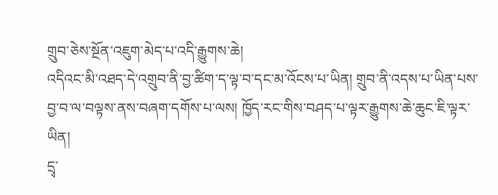གྲུབ་ཅེས་སྔོན་འཇུག་མེད་པ་འདི་རྒྱུགས་ཆེ།
འདིའང་མི་འཐད་དེ་འགྲུབ་ནི་བྱ་ཚིག་ད་ལྟ་བ་དང་མ་འོངས་པ་ཡིན། གྲུབ་ནི་འདས་པ་ཡིན་པས་བྱ་བ་ལ་བལྟས་ནས་བཞག་དགོས་པ་ལས། ཁྱོད་རང་གིས་བཤད་པ་ལྟར་རྒྱུགས་ཆེ་ཆུང་ཇི་ལྟར་ཡིན།
དྲྭ་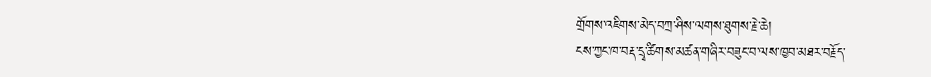གྲོགས་འཇིགས་མེད་བཀྲ་ཤིས་ལགས་ཐུགས་རྗེ་ཆེ།
ངས་ཀྱང་ཁ་བརྡ་དྲྭ་ཚིགས་མཚན་གཞིར་བཟུང་བ་ལས་ཁྱབ་མཐར་བརྗོད་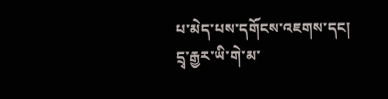པ་མེད་པས་དགོངས་འཇགས་དང།
དྲྭ་རྒྱར་ཡི་གེ་མ་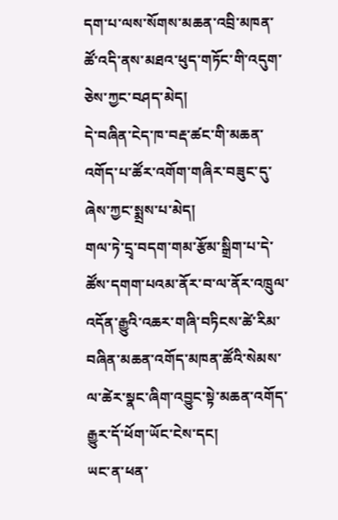དག་པ་ལས་སོགས་མཆན་འབྲི་མཁན་ཚོ་འདི་ནས་མཐའ་ཕུད་གཏོང་གི་འདུག་ཅེས་ཀྱང་བཤད་མེད།
དེ་བཞིན་ངེད་ཁ་བརྡ་ཚང་གི་མཆན་འགོད་པ་ཚོར་འགོག་གཞིར་བཟུང་དུ་ཞེས་ཀྱང་སྨྲས་པ་མེད།
གལ་ཏེ་དྲྭ་བདག་གམ་རྩོམ་སྒྲིག་པ་དེ་ཚོས་དགག་པའམ་ནོར་བ་ལ་ནོར་འཁྲུལ་འདོན་རྒྱུའི་འཆར་གཞི་བཏིངས་ཚེ་རིམ་བཞིན་མཆན་འགོད་མཁན་ཚོའི་སེམས་ལ་ཚེར་སྣང་ཞིག་འབྱུང་སྟེ་མཆན་འགོད་རྒྱུར་དོ་ཕོག་ཡོང་ངེས་དང།
ཡང་ན་ཕན་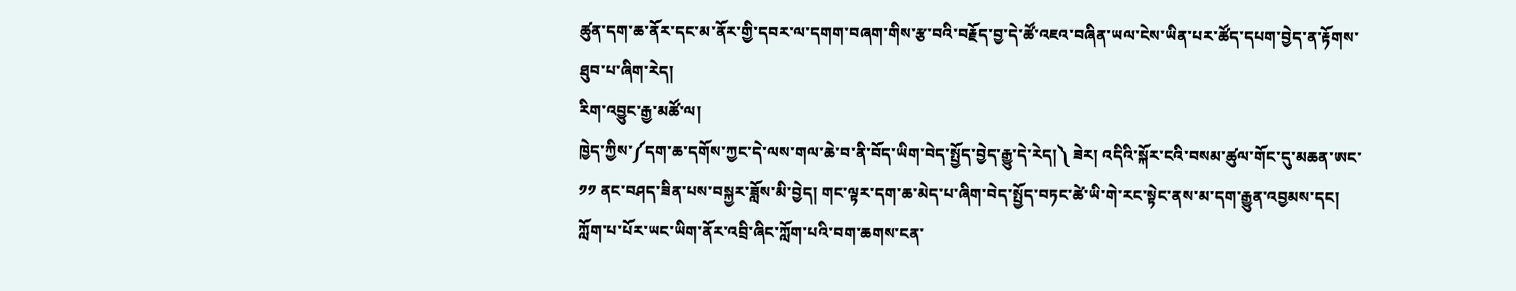ཚུན་དག་ཆ་ནོར་དང་མ་ནོར་གྱི་དབར་ལ་དགག་བཞག་གིས་རྩ་བའི་བརྗོད་བྱ་དེ་ཚོ་འཇའ་བཞིན་ཡལ་ངེས་ཡིན་པར་ཚོད་དཔག་བྱེད་ན་རྟོགས་ཐུབ་པ་ཞིག་རེད།
རིག་འབྱུང་རྒྱ་མཚོ་ལ།
ཁྱེད་ཀྱིས་༼དག་ཆ་དགོས་ཀྱང་དེ་ལས་གལ་ཆེ་བ་ནི་བོད་ཡིག་བེད་སྤྱོད་བྱེད་རྒྱུ་དེ་རེད།༽ ཟེར། འདིའི་སྐོར་ངའི་བསམ་ཚུལ་གོང་དུ་མཆན་ཨང་ ༡༡ ནང་བཤད་ཟིན་པས་བསྐྱར་ཟློས་མི་བྱེད། གང་ལྟར་དག་ཆ་མེད་པ་ཞིག་བེད་སྤྱོད་བཏང་ཚེ་ཡི་གེ་རང་སྟེང་ནས་མ་དག་རྒྱུན་འབྱམས་དང། ཀློག་པ་པོར་ཡང་ཡིག་ནོར་འབྲི་ཞིང་ཀློག་པའི་བག་ཆགས་ངན་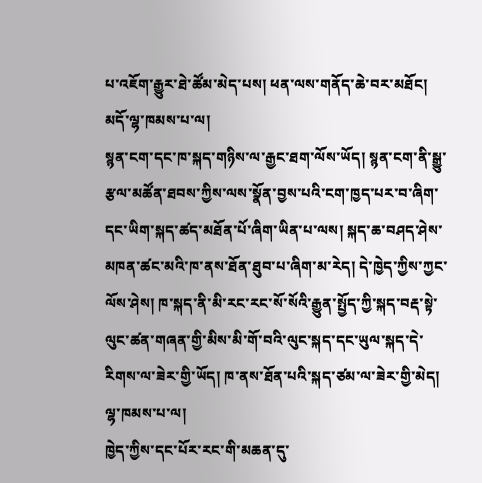པ་འཇོག་རྒྱུར་ཐེ་ཚོམ་མེད་པས། ཕན་ལས་གནོད་ཆེ་བར་མཐོང།
མདོ་ལྷ་ཁམས་པ་ལ།
སྙན་ངག་དང་ཁ་སྐད་གཉིས་ལ་རྒྱང་ཐག་ལོས་ཡོད། སྙན་ངག་ནི་སྒྱུ་རྩལ་མཚོན་ཐབས་ཀྱིས་ལས་སྣོན་བྱས་པའི་ངག་ཁྱད་པར་བ་ཞིག་དང་ཡིག་སྐད་ཚད་མཐོན་པོ་ཞིག་ཡིན་པ་ལས། སྐད་ཆ་བཤད་ཤེས་མཁན་ཚང་མའི་ཁ་ནས་ཐོན་ཐུབ་པ་ཞིག་མ་རེད། དེ་ཁྱེད་ཀྱིས་ཀྱང་ལོས་ཤེས། ཁ་སྐད་ནི་མི་རང་རང་སོ་སོའི་རྒྱུན་སྤྱོད་ཀྱི་སྐད་བརྡ་སྟེ་ལུང་ཚན་གཞན་གྱི་མིས་མི་གོ་བའི་ལུང་སྐད་དང་ཡུལ་སྐད་དེ་རིགས་ལ་ཟེར་གྱི་ཡོད། ཁ་ནས་ཐོན་པའི་སྐད་ཙམ་ལ་ཟེར་གྱི་མེད།
ལྷ་ཁམས་པ་ལ།
ཁྱེད་ཀྱིས་དང་པོར་རང་གི་མཆན་དུ་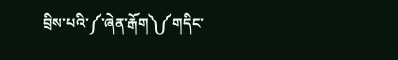བྲིས་པའི་༼་ཞེན་རྒོག༽༼གདིང་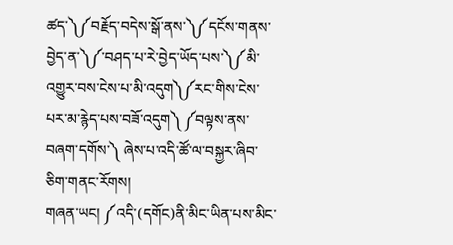ཚད་༽༼བརྗོད་བདེས་སྒོ་ནས་༽༼དངོས་གནས་བྱེད་ན་༽༼་བཤད་པ་རེ་བྱེད་ཡོད་པས་༽༼མི་འགྱུར་བས་ངེས་པ་མི་འདུག༽༼རང་གིས་ངེས་པར་མ་རྙེད་པས་བཟོ་འདུག༽ ༼བལྟས་ནས་བཞག་དགོས་༽ ཞེས་པ་འདི་ཚོ་ལ་བསྐྱར་ཞིབ་ཅིག་གནང་རོགས།
གཞན་ཡང། ༼འདི་(དགོང)ནི་མིང་ཡིན་པས་མིང་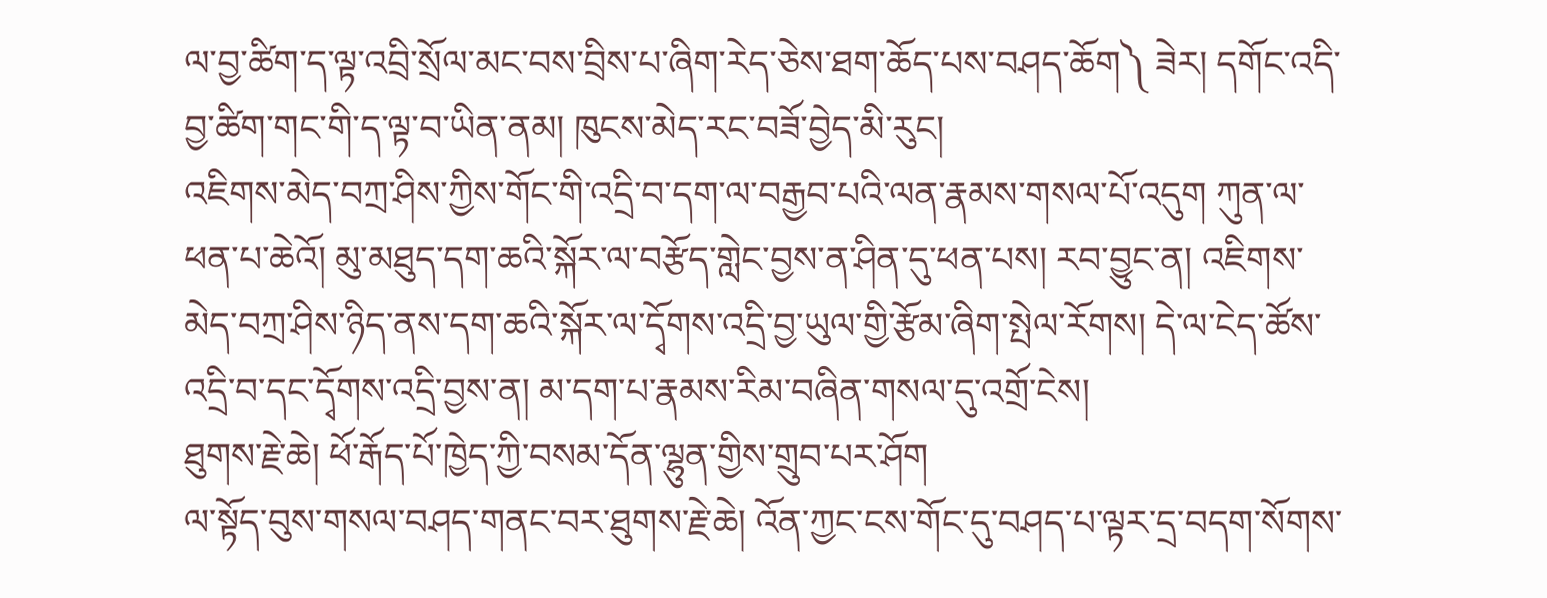ལ་བྱ་ཚིག་ད་ལྟ་འབྲི་སྲོལ་མང་བས་བྲིས་པ་ཞིག་རེད་ཅེས་ཐག་ཆོད་པས་བཤད་ཆོག༽ ཟེར། དགོང་འདི་བྱ་ཚིག་གང་གི་ད་ལྟ་བ་ཡིན་ནམ། ཁུངས་མེད་རང་བཟོ་བྱེད་མི་རུང།
འཇིགས་མེད་བཀྲ་ཤིས་ཀྱིས་གོང་གི་འདྲི་བ་དག་ལ་བརྒྱབ་པའི་ལན་རྣམས་གསལ་པོ་འདུག ཀུན་ལ་ཕན་པ་ཆེའོ། མུ་མཐུད་དག་ཆའི་སྐོར་ལ་བརྩོད་གླེང་བྱས་ན་ཤིན་དུ་ཕན་པས། རབ་བྱུང་ན། འཇིགས་མེད་བཀྲ་ཤིས་ཉིད་ནས་དག་ཆའི་སྐོར་ལ་དྭོགས་འདྲི་བྱ་ཡུལ་གྱི་རྩོམ་ཞིག་སྤེལ་རོགས། དེ་ལ་ངེད་ཚོས་འདྲི་བ་དང་དྭོགས་འདྲི་བྱས་ན། མ་དག་པ་རྣམས་རིམ་བཞིན་གསལ་དུ་འགྲོ་ངེས།
ཐུགས་རྗེ་ཆེ། ཕོ་རྒོད་པོ་ཁྱེད་ཀྱི་བསམ་དོན་ལྷུན་གྱིས་གྲུབ་པར་ཤོག
ལ་སྟོད་བུས་གསལ་བཤད་གནང་བར་ཐུགས་རྗེ་ཆེ། འོན་ཀྱང་ངས་གོང་དུ་བཤད་པ་ལྟར་དྲ་བདག་སོགས་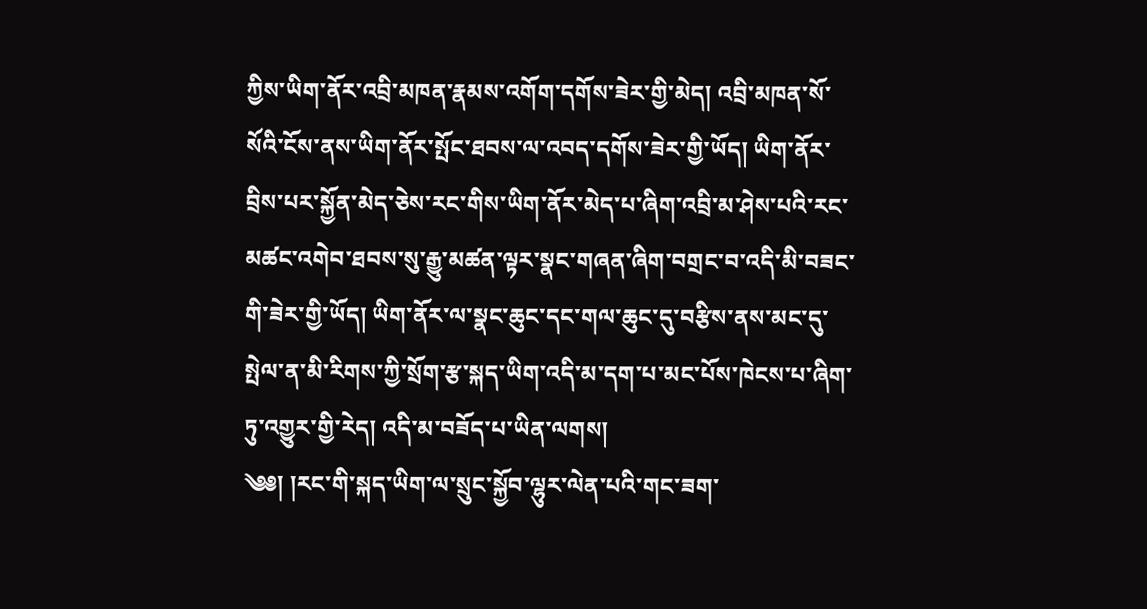ཀྱིས་ཡིག་ནོར་འབྲི་མཁན་རྣམས་འགོག་དགོས་ཟེར་གྱི་མེད། འབྲི་མཁན་སོ་སོའི་ངོས་ནས་ཡིག་ནོར་སྤོང་ཐབས་ལ་འབད་དགོས་ཟེར་གྱི་ཡོད། ཡིག་ནོར་བྲིས་པར་སྐྱོན་མེད་ཅེས་རང་གིས་ཡིག་ནོར་མེད་པ་ཞིག་འབྲི་མ་ཤེས་པའི་རང་མཚང་འགེབ་ཐབས་སུ་རྒྱུ་མཚན་ལྟར་སྣང་གཞན་ཞིག་བགྲང་བ་འདི་མི་བཟང་གི་ཟེར་གྱི་ཡོད། ཡིག་ནོར་ལ་སྣང་ཆུང་དང་གལ་ཆུང་དུ་བརྩིས་ནས་མང་དུ་སྤེལ་ན་མི་རིགས་ཀྱི་སྲོག་རྩ་སྐད་ཡིག་འདི་མ་དག་པ་མང་པོས་ཁེངས་པ་ཞིག་ཏུ་འགྱུར་གྱི་རེད། འདི་མ་བཟོད་པ་ཡིན་ལགས།
༄༅། །རང་གི་སྐད་ཡིག་ལ་སྲུང་སྐྱོབ་ལྷུར་ལེན་པའི་གང་ཟག་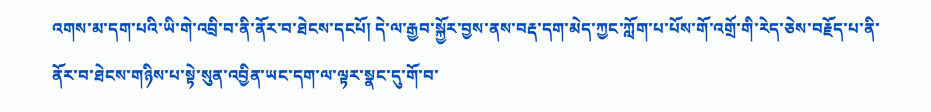འགས་མ་དག་པའི་ཡི་གེ་འབྲི་བ་ནི་ནོར་བ་ཐེངས་དངཔོ། དེ་ལ་རྒྱབ་སྐྱོར་བྱས་ནས་བརྡ་དག་མེད་ཀྱང་ཀློག་པ་པོས་གོ་འགྲོ་གི་རེད་ཅེས་བརྗོད་པ་ནི་ནོར་བ་ཐེངས་གཉིས་པ་སྟེ་སུན་འབྱིན་ཡང་དག་ལ་ལྟར་སྣང་དུ་གོ་བ་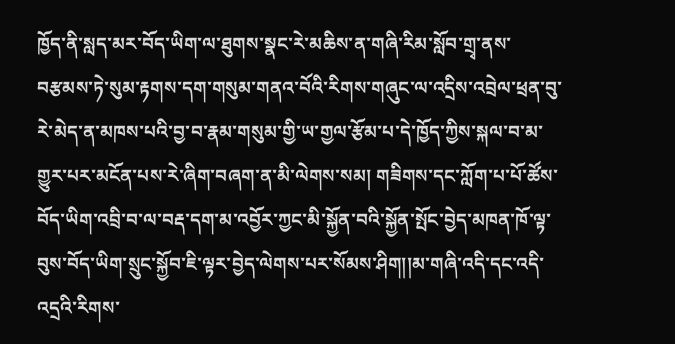ཁྱོད་ནི་སླད་མར་བོད་ཡིག་ལ་ཐུགས་སྣང་རེ་མཆིས་ན་གཞི་རིམ་སློབ་གྲྭ་ནས་བརྩམས་ཏེ་སུམ་རྟགས་དག་གསུམ་གནའ་བོའི་རིགས་གཞུང་ལ་འདྲིས་འབྲེལ་ཕྲན་བུ་རེ་མེད་ན་མཁས་པའི་བྱ་བ་རྣམ་གསུམ་གྱི་ཡ་གྱལ་རྩོམ་པ་དེ་ཁྱོད་ཀྱིས་སྐལ་བ་མ་གྱུར་པར་མངོན་པས་རེ་ཞིག་བཞག་ན་མི་ལེགས་སམ། གཟིགས་དང་ཀློག་པ་པོ་ཚོས་བོད་ཡིག་འབྲི་བ་ལ་བརྡ་དག་མ་འབྱོར་ཀྱང་མི་སྐྱོན་བའི་སྐྱོན་སྤོང་བྱེད་མཁན་ཁོ་ལྟ་བུས་བོད་ཡིག་སྲུང་སྐྱོབ་ཇི་ལྟར་བྱེད་ལེགས་པར་སོམས་ཤིག།།མ་གཞི་འདི་དང་འདི་འདྲའི་རིགས་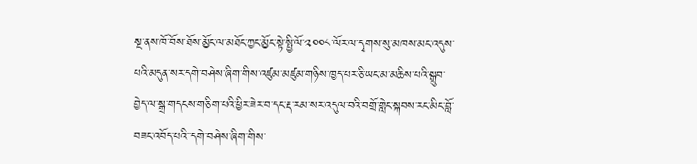སྔ་ནས་ཁོ་བོས་ཐོས་མྱོང་ལ་མཐོང་ཀྱང་མྱོང་སྟེ་སྤྱི་ལོ་༢༠༠༨་ལོར་ལ་དྭགས་སུ་མཁས་མང་འདུས་པའི་མདུན་སར་དགེ་བཤེས་ཞིག་གིས་འཛུམ་མཛུམ་གཉིས་ཁྱད་པར་ཅི་ཡང་མ་མཆིས་པའི་སྒྲུབ་བྱེད་ལ་སྒྲ་གདངས་གཅིག་པའི་ཕྱིར་ཟེར་བ་དང་རྡ་རམ་སར་འདུལ་བའི་བགྲོ་གླེང་སྐབས་རང་མིང་བློ་བཟང་འབོད་པའི་་དགེ་བཤེས་ཞིག་གིས་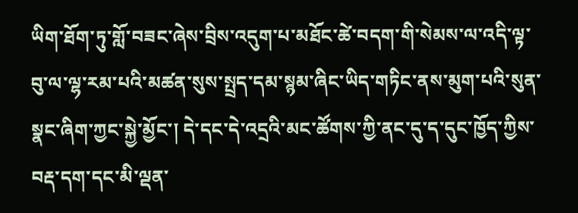ཡིག་ཐོག་ཏུ་གློ་བཟང་ཞེས་བྲིས་འདུག་པ་མཐོང་ཚེ་བདག་གི་སེམས་ལ་འདི་ལྟ་བུ་ལ་ལྷ་རམ་པའི་མཚན་སུས་སྤྲད་དམ་སྙམ་ཞིང་ཡིད་གཏིང་ནས་མུག་པའི་སུན་སྣང་ཞིག་ཀྱང་སྐྱེ་མྱོང་། དེ་དང་དེ་འདྲའི་མང་ཚོགས་ཀྱི་ནང་དུ་ད་དུང་ཁྱོད་ཀྱིས་བརྡ་དག་དང་མི་ལྡན་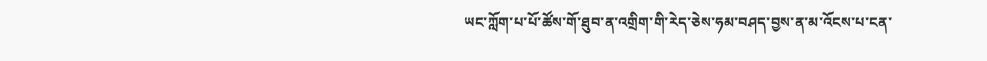ཡང་ཀློག་པ་པོ་ཚོས་གོ་ཐུབ་ན་འགྲིག་གི་རེད་ཅེས་ཧམ་བཤད་བྱས་ན་མ་འོངས་པ་ངན་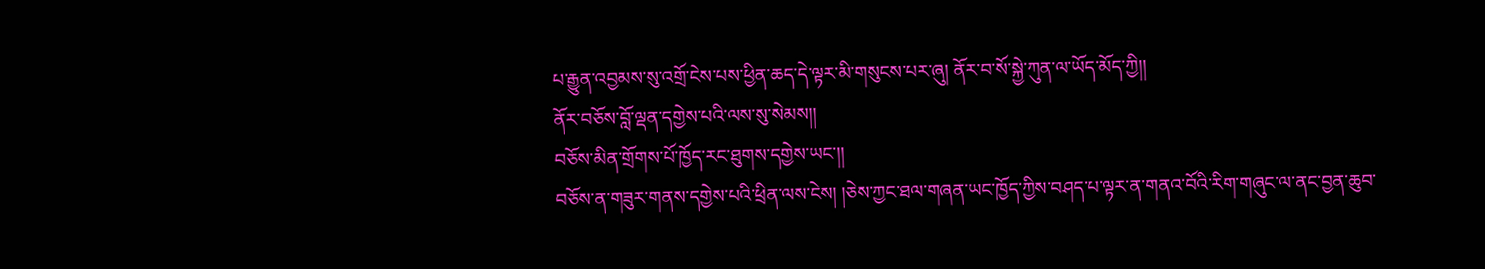པ་རྒྱུན་འབྱམས་སུ་འགྲོ་ངེས་པས་ཕྱིན་ཆད་དེ་ལྟར་མི་གསུངས་པར་ཞུ། ནོར་བ་སོ་སྐྱེ་ཀུན་ལ་ཡོད་མོད་ཀྱི།།
ནོར་བཅོས་བློ་ལྡན་དགྱེས་པའི་ལས་སུ་སེམས།།
བཅོས་མིན་གྲོགས་པོ་ཁྱོད་རང་ཐུགས་དགྱེས་ཡང་།།
བཅོས་ན་གཟུར་གནས་དགྱེས་པའི་ཕྲིན་ལས་ངེས། །ཅེས་ཀྱང་ཐལ་གཞན་ཡང་ཁྱོད་ཀྱིས་བཤད་པ་ལྟར་ན་གནའ་བོའི་རིག་གཞུང་ལ་ནང་བྱན་ཆུབ་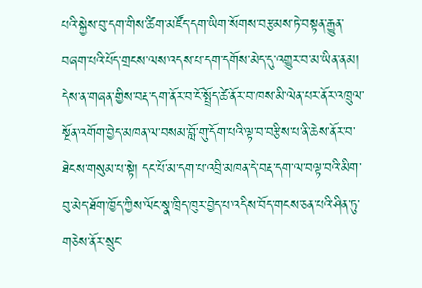པའི་སྐྱེས་བུ་དག་གིས་ཚིག་མཛོད་དག་ཡིག་སོགས་བརྩམས་ཏེ་བསྟན་རྒྱུན་བཞག་པའི་པོད་གྲངས་ལས་འདས་པ་དག་དགོས་མེད་དུ་འགྱུར་བ་མ་ཡིན་ནམ། དེས་ན་གཞན་གྱིས་བརྡ་དག་ནོར་བ་ངོ་སྤྲོད་ཚེ་ནོར་བ་ཁས་མི་ལེན་པར་ནོར་འཁྲུལ་སྔོན་འགོག་བྱེད་མཁན་ལ་བསམ་བློ་གུ་དོག་པའི་ལྟ་བ་བརྩིས་པ་ནི་ཆེས་ནོར་བ་ཐེངས་གསུམ་པ་སྟེ། དང་པོ་མ་དག་པ་འབྲི་མཁན་དེ་བརྡ་དག་ལ་བལྟ་བའི་མིག་བུ་མེད་ཐོག་ཁྱོད་ཀྱིས་ལོང་སྣ་ཁྲིད་ཁུར་བྱེད་པ་འདིས་བོད་གངས་ཅན་པའི་ཤིན་ཏུ་གཅེས་ནོར་སྲུང་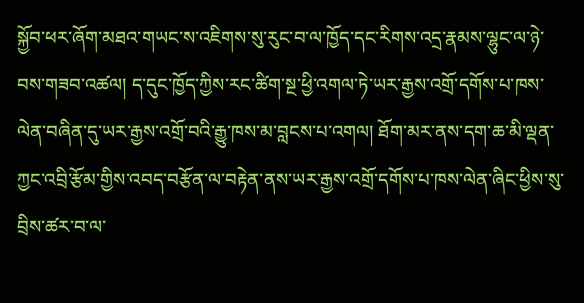སྐྱོབ་ཕར་ཞོག་མཐའ་གཡང་ས་འཇིགས་སུ་རུང་བ་ལ་ཁྱོད་དང་རིགས་འདྲ་རྣམས་ལྷུང་ལ་ཉེ་བས་གཟབ་འཚལ། ད་དུང་ཁྱོད་ཀྱིས་རང་ཚིག་སྔ་ཕྱི་འགལ་ཏེ་ཡར་རྒྱས་འགྲོ་དགོས་པ་ཁས་ལེན་བཞིན་དུ་ཡར་རྒྱས་འགྲོ་བའི་རྒྱུ་ཁས་མ་བླངས་པ་འགལ། ཐོག་མར་ནས་དག་ཆ་མི་ལྡན་ཀྱང་འབྲི་རྩོམ་གྱིས་འབད་བརྩོན་ལ་བརྟེན་ནས་ཡར་རྒྱས་འགྲོ་དགོས་པ་ཁས་ལེན་ཞིང་ཕྱིས་སུ་བྲིས་ཚར་བ་ལ་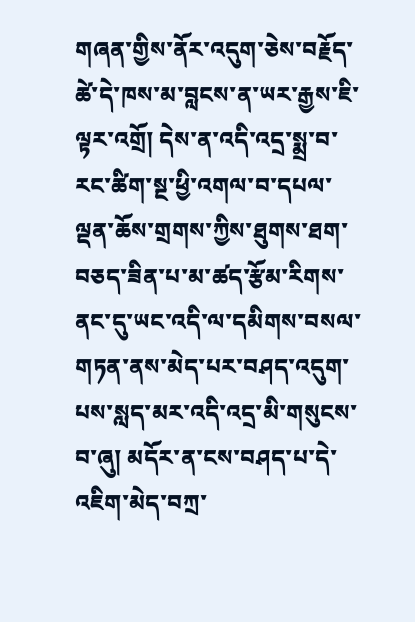གཞན་གྱིས་ནོར་འདུག་ཅེས་བརྗོད་ཚེ་དེ་ཁས་མ་བླངས་ན་ཡར་རྒྱས་ཇི་ལྟར་འགྲོ། དེས་ན་འདི་འདྲ་སྨྲ་བ་རང་ཚིག་སྔ་ཕྱི་འགལ་བ་དཔལ་ལྡན་ཆོས་གྲགས་ཀྱིས་ཐུགས་ཐག་བཅད་ཟིན་པ་མ་ཚད་རྩོམ་རིགས་ནང་དུ་ཡང་འདི་ལ་དམིགས་བསལ་གཏན་ནས་མེད་པར་བཤད་འདུག་པས་སླད་མར་འདི་འདྲ་མི་གསུངས་བ་ཞུ། མདོར་ན་ངས་བཤད་པ་དེ་འཇིག་མེད་བཀྲ་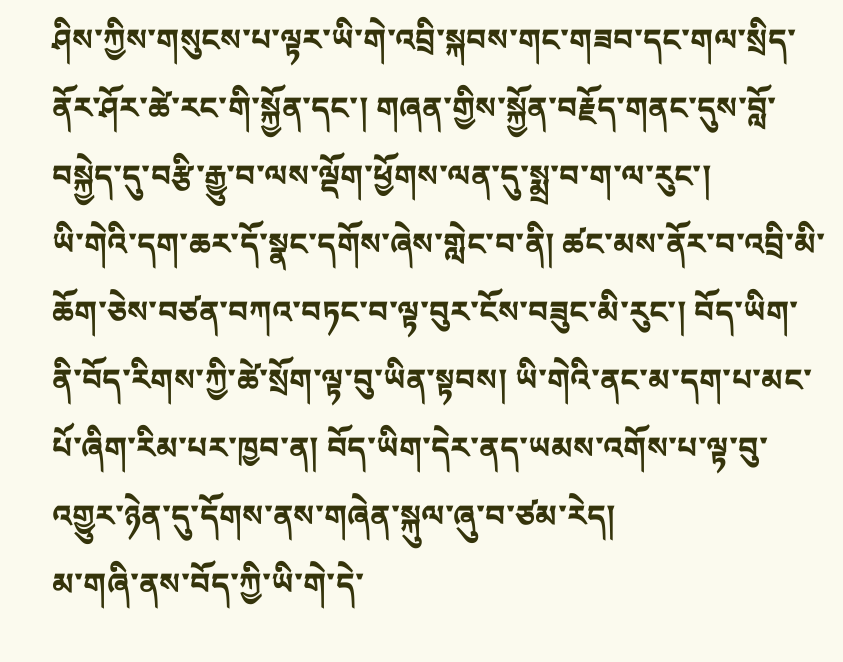ཤིས་ཀྱིས་གསུངས་པ་ལྟར་ཡི་གེ་འབྲི་སྐབས་གང་གཟབ་དང་གལ་སྲིད་ནོར་ཤོར་ཚེ་རང་གི་སྐྱོན་དང་། གཞན་གྱིས་སྐྱོན་བརྗོད་གནང་དུས་བློ་བསྐྱེད་དུ་བརྩི་རྒྱུ་བ་ལས་ལྡོག་ཕྱོགས་ལན་དུ་སྨྲ་བ་ག་ལ་རུང་།
ཡི་གེའི་དག་ཆར་དོ་སྣང་དགོས་ཞེས་གླེང་བ་ནི། ཚང་མས་ནོར་བ་འབྲི་མི་ཆོག་ཅེས་བཙན་བཀའ་བཏང་བ་ལྟ་བུར་ངོས་བཟུང་མི་རུང་། བོད་ཡིག་ནི་བོད་རིགས་ཀྱི་ཚེ་སྲོག་ལྟ་བུ་ཡིན་སྟབས། ཡི་གེའི་ནང་མ་དག་པ་མང་པོ་ཞིག་རིམ་པར་ཁྱབ་ན། བོད་ཡིག་དེར་ནད་ཡམས་འགོས་པ་ལྟ་བུ་འགྱུར་ཉེན་དུ་དོགས་ནས་གཞེན་སྐུལ་ཞུ་བ་ཙམ་རེད།
མ་གཞི་ནས་བོད་ཀྱི་ཡི་གེ་དེ་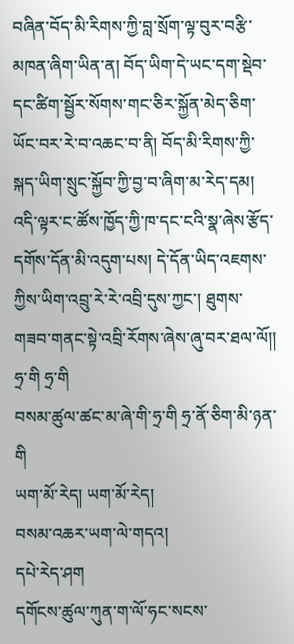བཞིན་བོད་མི་རིགས་ཀྱི་བླ་སྲོག་ལྟ་བུར་བརྩི་མཁན་ཞིག་ཡིན་ན། བོད་ཡིག་དེ་ཡང་དག་སྡེབ་དང་ཚིག་སྦྱོར་སོགས་གང་ཅིར་སྐྱོན་མེད་ཅིག་ཡོང་བར་རེ་བ་འཆང་བ་ནི། བོད་མི་རིགས་ཀྱི་སྐད་ཡིག་སྲུང་སྐྱོབ་ཀྱི་བྱ་བ་ཞིག་མ་རེད་དམ། འདི་ལྟར་ང་ཚོས་ཁྱོད་ཀྱི་ཁ་དང་ངའི་སྣ་ཞེས་རྩོད་དགོས་དོན་མི་འདུག་པས། དེ་དོན་ཡིད་འཇགས་ཀྱིས་ཡིག་འབྲུ་རེ་རེ་འབྲི་དུས་ཀྱང་། ཐུགས་གཟབ་གནང་སྟེ་འབྲི་རོགས་ཞེས་ཞུ་བར་ཐལ་ལོ།།
ཧྲ་གི ཧྲ་གི
བསམ་ཚུལ་ཚང་མ་ཞེ་གི་ཧྲ་གི ཧྲ་ནོ་ཅིག་མི་ཉན་གི
ཡག་མོ་རེད། ཡག་མོ་རེད།
བསམ་འཆར་ཡག་ལེ་གདའ།
དཔེ་རེད་ཤག
དགོངས་ཚུལ་ཀུན་ག་ལོ་ཧང་སངས་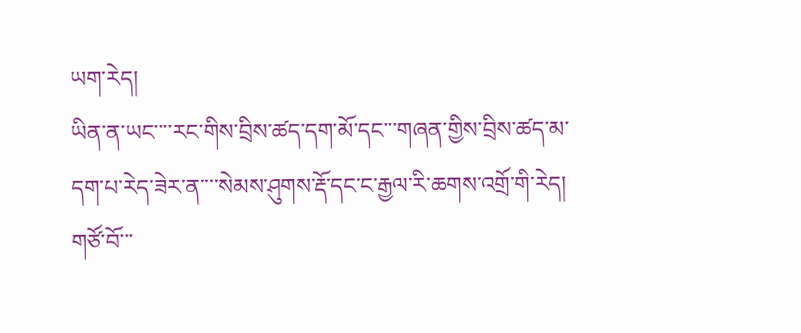ཡག་རེད།
ཡིན་ན་ཡང་་་་རང་གིས་བྲིས་ཚད་དག་མོ་དང་་་གཞན་གྱིས་བྲིས་ཚད་མ་དག་པ་རེད་ཟེར་ན་་་་སེམས་ཤུགས་རྡོ་དང་ང་རྒྱལ་རི་ཆགས་འགྲོ་གི་རེད།
གཙོ་བོ་་་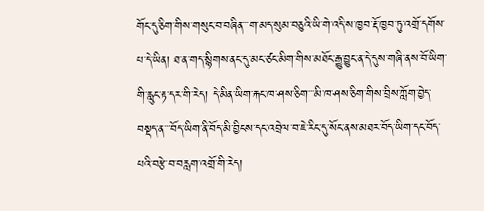གོང་དུ་ཅིག་གིས་གསུང་བ་བཞིན་་་ག་མད་སུམ་བཅུའི་ཡི་གེ་འདི་ས་ཁྱབ་རྡོ་ཁྱབ་ཏུ་འགྲོ་དགོས་པ་དེ་ཡིན། ཐ་ན་གད་སྙིགས་ནང་དུ་མང་ཙང་མིག་གིས་མཐོང་རྒྱུ་བྱུང་ན་དེ་དུས་གཞི་ནས་བོ་ཡིག་གི་རླུང་རྟ་དར་གི་རེད། དེ་མིན་ཡིག་རྐང་ཁ་ཤས་ཅིག་་་མི་ཁ་ཤས་ཅིག་གིས་བྲིས་ཀློག་བྱེད་བསྡད་ན་་་བོད་ཡིག་ནི་བོད་མི་བྱིངས་དང་འབྲེལ་བ་ཇེ་རིང་དུ་སོང་ནས་མཐར་བོད་ཡིག་དང་བོད་པའི་བརྩེ་བ་བརླག་འགྲོ་གི་རེད།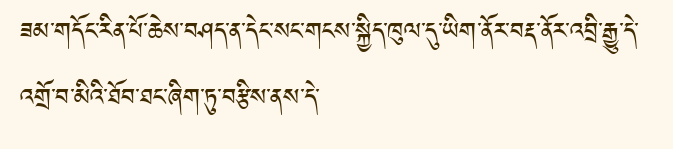ཟམ་གདོང་རིན་པོ་ཆེས་བཤད་ན་དེང་སང་གངས་སྐྱིད་ཁུལ་དུ་ཡིག་ནོར་བརྡ་ནོར་འབྲི་རྒྱུ་དེ་འགྲོ་བ་མིའི་ཐོབ་ཐང་ཞིག་ཏུ་བརྩིས་ནས་དེ་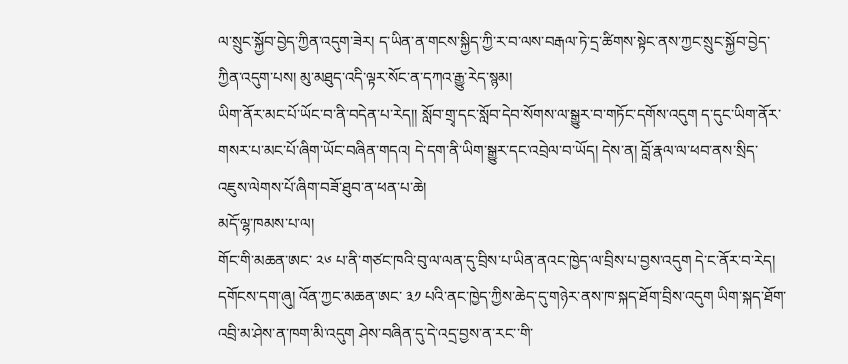ལ་སྲུང་སྐྱོབ་བྱེད་ཀྱིན་འདུག་ཟེར། ད་ཡིན་ན་གངས་སྐྱིད་ཀྱི་ར་བ་ལས་བརྒལ་ཏེ་དྲ་ཚིགས་སྟེང་ནས་ཀྱང་སྲུང་སྐྱོབ་བྱེད་ཀྱིན་འདུག་པས། མུ་མཐུད་འདི་ལྟར་སོང་ན་དཀའ་རྒྱུ་རེད་སྙམ།
ཡིག་ནོར་མང་པོ་ཡོང་བ་ནི་བདེན་པ་རེད།། སློབ་གྲྭ་དང་སློབ་དེབ་སོགས་ལ་སྒྱུར་བ་གཏོང་དགོས་འདུག ད་དུང་ཡིག་ནོར་གསར་པ་མང་པོ་ཞིག་ཡོང་བཞིན་གདའ། དེ་དག་ནི་ཡིག་སྒྱུར་དང་འབྲེལ་བ་ཡོད། དེས་ན། བློ་རྣལ་ལ་ཕབ་ནས་སྲིད་འཇུས་ལེགས་པོ་ཞིག་བཟོ་ཐུབ་ན་ཕན་པ་ཆེ།
མདོ་ལྷ་ཁམས་པ་ལ།
གོང་གི་མཆན་ཨང་ ༢༦ པ་ནི་གཙང་ཁའི་བུ་ལ་ལན་དུ་བྲིས་པ་ཡིན་ནའང་ཁྱེད་ལ་བྲིས་པ་བྱས་འདུག དེ་ང་ནོར་བ་རེད། དགོངས་དག་ཞུ། འོན་ཀྱང་མཆན་ཨང་ ༣༡ པའི་ནང་ཁྱེད་ཀྱིས་ཆེད་དུ་གཉེར་ནས་ཁ་སྐད་ཐོག་བྲིས་འདུག ཡིག་སྐད་ཐོག་འབྲི་མ་ཤེས་ན་ཁག་མི་འདུག ཤེས་བཞིན་དུ་དེ་འདྲ་བྱས་ན་རང་་གི་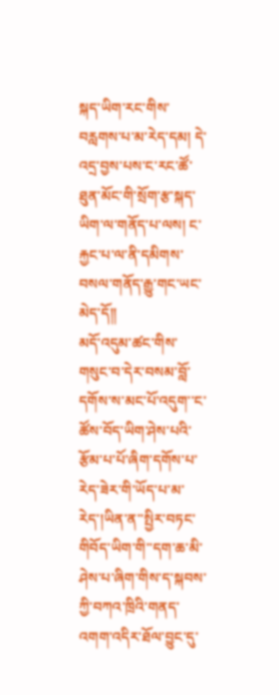སྐད་ཡིག་རང་གིས་བརླགས་པ་མ་རེད་དམ། དེ་འདྲ་བྱས་པས་ང་རང་ཚོ་ཐུན་མོང་གི་སྲོག་རྩ་སྐད་ཡིག་ལ་གནོད་པ་ལས། ང་རྐྱང་པ་ལ་ནི་དམིགས་བསལ་གནོད་རྒྱུ་གང་ཡང་མེད་དོ།།
མདོ་འདུམ་ཚང་གིས་གསུང་བ་དེར་བསམ་བློ་དགོས་ས་མང་པོ་འདུག་་ང་ཚོས་བོད་ཡིག་ཤེས་པའི་རྩོམ་པ་པོ་ཞིག་དགོས་པ་རེད་ཟེར་གི་ཡོད་པ་མ་རེད་།ཡིན་ན་་སྤྱིར་བཏང་གིབོད་ཡིག་གི་་དག་ཆ་མི་ཤེས་པ་ཞིག་གིས་ད་སྐབས་ཀྱི་བཀའ་ཁྲིའི་གནད་འགག་འདིར་ཐོལ་བྱུང་དུ་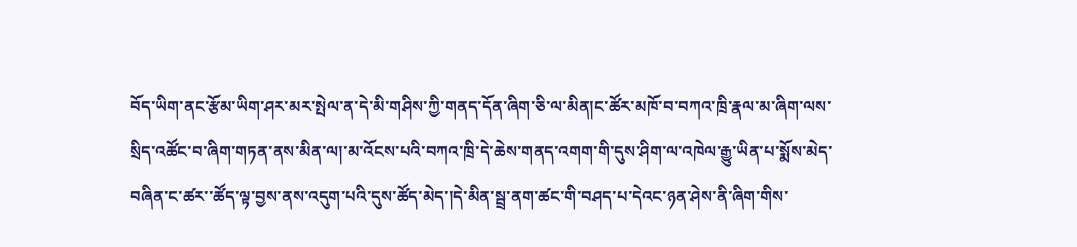བོད་ཡིག་ནང་རྩོམ་ཡིག་ཤར་མར་སྤེལ་ན་དེ་མི་གཤིས་ཀྱི་གནད་དོན་ཞིག་ཅི་ལ་མིན།ང་ཚོར་མཁོ་བ་བཀའ་ཁྲི་རྣལ་མ་ཞིག་ལས་སྲིད་འཚོང་བ་ཞིག་གཏན་ནས་མིན་ལ།་མ་འོངས་པའི་བཀའ་ཁྲི་དེ་ཆེས་གནད་འགག་གི་དུས་ཤིག་ལ་འཁེལ་རྒྱུ་ཡིན་པ་སྨོས་མེད་བཞིན་ང་ཚར་་ཚོད་ལྟ་བྱས་ནས་འདུག་པའི་དུས་ཚོད་མེད་།དེ་མིན་སྦྲ་ནག་ཚང་གི་བཤད་པ་དེའང་ཉན་ཤེས་ནི་ཞིག་གིས་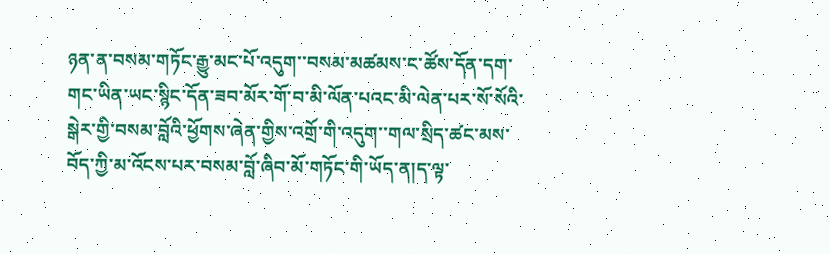ཉན་ན་བསམ་གཏོང་རྒྱུ་མང་པོ་འདུག་་བསམ་མཚམས་ང་ཚོས་དོན་དག་གང་ཡིན་ཡང་སྙིང་དོན་ཟབ་མོར་གོ་བ་མི་ལོན་པའང་མི་ལེན་པར་སོ་སོའི་སྒེར་གྱི་བསམ་བློའི་ཕྱོགས་ཞེན་གྱིས་འགྲོ་གི་འདུག་་གལ་སྲིད་ཚང་མས་བོད་ཀྱི་མ་འོངས་པར་བསམ་བློ་ཞིབ་མོ་གཏོང་གི་ཡོད་ན།ད་ལྟ་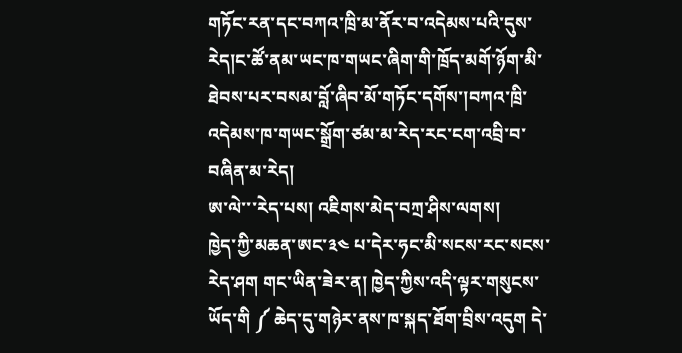གཏོང་རན་དང་བཀའ་ཁྲི་མ་ནོར་བ་འདེམས་པའི་དུས་རེད།ང་ཚོ་ནམ་ཡང་ཁ་གཡང་ཞིག་གི་ཁྲོད་མགོ་ཉོག་མི་ཐེབས་པར་བསམ་བློ་ཞིབ་མོ་གཏོང་དགོས་།བཀའ་ཁྲི་འདེམས་ཁ་གཡང་སྒྲོག་ཙམ་མ་རེད་རང་ངག་འབྲི་བ་བཞིན་མ་རེད།
ཨ་ལེ་་་རེད་པས། འཇིགས་མེད་བཀྲ་ཤིས་ལགས།
ཁྱེད་ཀྱི་མཆན་ཨང་༣༤ པ་དེར་ཧང་མི་སངས་རང་སངས་རེད་ཤག གང་ཡིན་ཟེར་ན། ཁྱེད་ཀྱིས་འདི་ལྟར་གསུངས་ཡོད་གི ༼ ཆེད་དུ་གཉེར་ནས་ཁ་སྐད་ཐོག་བྲིས་འདུག དེ་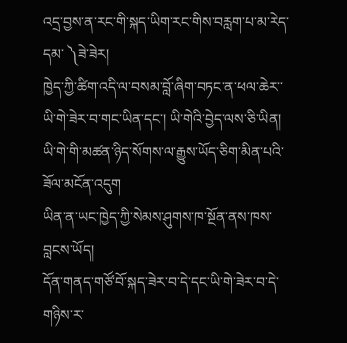འདྲ་བྱས་ན་རང་གི་སྐད་ཡིག་རང་གིས་བརླག་པ་མ་རེད་དམ་ ༽ཟེ་ཟེར།
ཁྱེད་ཀྱི་ཚིག་འདི་ལ་བསམ་བློ་ཞིག་བཏང་ན་ཕལ་ཆེར་་ཡི་གེ་ཟེར་བ་གང་ཡིན་དང་། ཡི་གེའི་བྱེད་ལས་ཅི་ཡིན། ཡི་གེ་གི་མཚན་ཉིད་སོགས་ལ་རྒྱུས་ཡོད་ཅིག་མིན་པའི་ཟོལ་མངོན་འདུག
ཡིན་ན་ཡང་ཁྱེད་ཀྱི་སེམས་ཤུགས་ཁ་སྔོན་ནས་ཁས་བླངས་ཡོད།
དོན་གནད་གཙོ་བོ་སྐད་ཟེར་བ་དེ་དང་ཡི་གེ་ཟེར་བ་དེ་གཉིས་ར་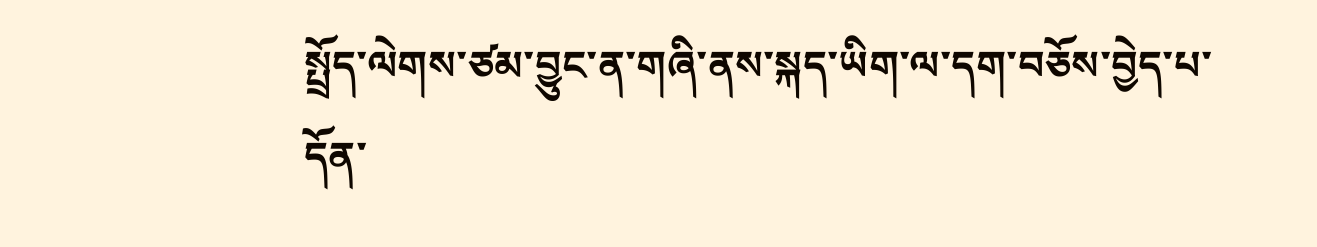སྤྲོད་ལེགས་ཙམ་བྱུང་ན་གཞི་ནས་སྐད་ཡིག་ལ་དག་བཅོས་བྱེད་པ་དོན་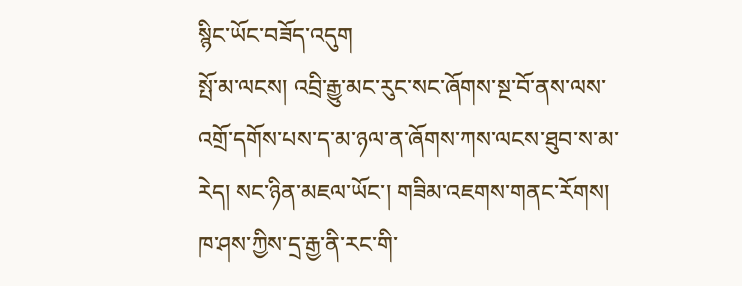སྙིང་ཡོང་བཟོད་འདུག
སྤོ་མ་ལངས། འབྲི་རྒྱུ་མང་རུང་སང་ཞོགས་སྔ་བོ་ནས་ལས་འགྲོ་དགོས་པས་ད་མ་ཉལ་ན་ཞོགས་ཀས་ལངས་ཐུབ་ས་མ་རེད། སང་ཉིན་མཇལ་ཡོང་། གཟིམ་འཇགས་གནང་རོགས།
ཁ་ཤས་ཀྱིས་དྲ་རྒྱ་ནི་རང་གི་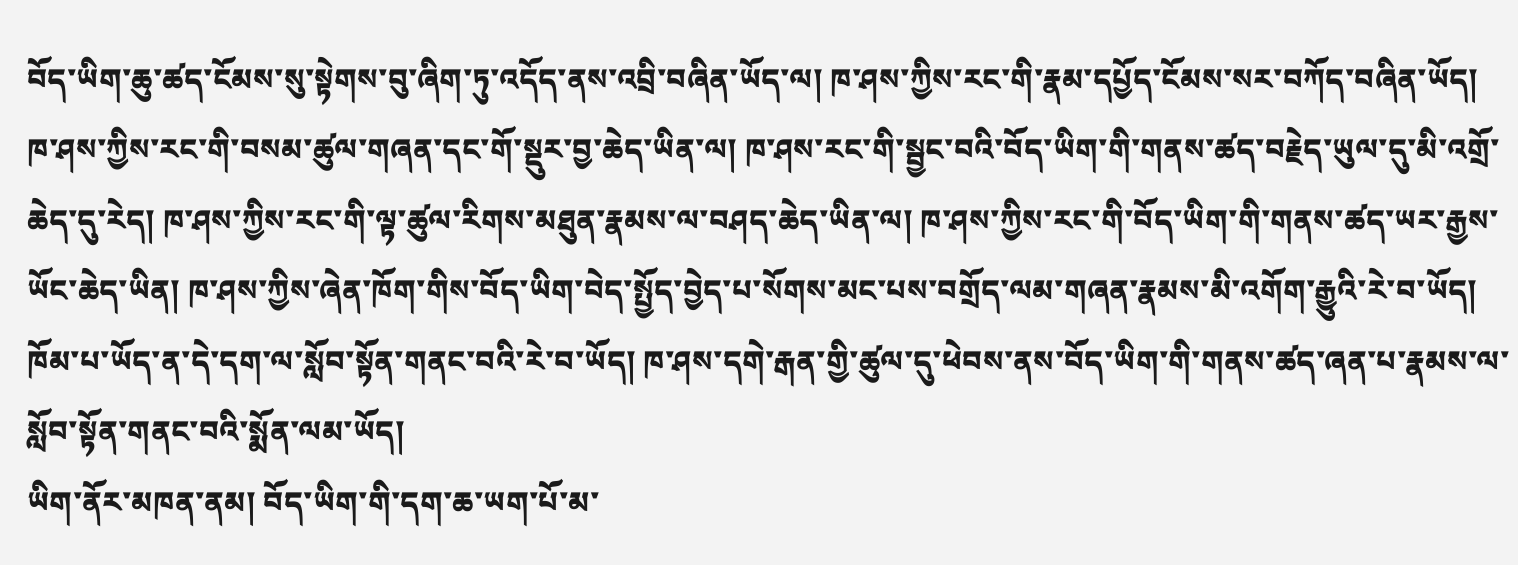བོད་ཡིག་ཆུ་ཚད་ངོམས་སུ་སྟེགས་བུ་ཞིག་ཏུ་འདོད་ནས་འབྲི་བཞིན་ཡོད་ལ། ཁ་ཤས་ཀྱིས་རང་གི་རྣམ་དཔྱོད་ངོམས་སར་བཀོད་བཞིན་ཡོད། ཁ་ཤས་ཀྱིས་རང་གི་བསམ་ཚུལ་གཞན་དང་གོ་སྡུར་བྱ་ཆེད་ཡིན་ལ། ཁ་ཤས་རང་གི་སྦྱང་བའི་བོད་ཡིག་གི་གནས་ཚད་བརྗེད་ཡུལ་དུ་མི་འགྲོ་ཆེད་དུ་རེད། ཁ་ཤས་ཀྱིས་རང་གི་ལྟ་ཚུལ་རིགས་མཐུན་རྣམས་ལ་བཤད་ཆེད་ཡིན་ལ། ཁ་ཤས་ཀྱིས་རང་གི་བོད་ཡིག་གི་གནས་ཚད་ཡར་རྒྱས་ཡོང་ཆེད་ཡིན། ཁ་ཤས་ཀྱིས་ཞེན་ཁོག་གིས་བོད་ཡིག་བེད་སྤྱོད་བྱེད་པ་སོགས་མང་པས་བགྲོད་ལམ་གཞན་རྣམས་མི་འགོག་རྒྱུའི་རེ་བ་ཡོད། ཁོམ་པ་ཡོད་ན་དེ་དག་ལ་སློབ་སྟོན་གནང་བའི་རེ་བ་ཡོད། ཁ་ཤས་དགེ་རྒན་གྱི་ཚུལ་དུ་ཕེབས་ནས་བོད་ཡིག་གི་གནས་ཚད་ཞན་པ་རྣམས་ལ་སློབ་སྟོན་གནང་བའི་སྨོན་ལམ་ཡོད།
ཡིག་ནོར་མཁན་ནམ། བོད་ཡིག་གི་དག་ཆ་ཡག་པོ་མ་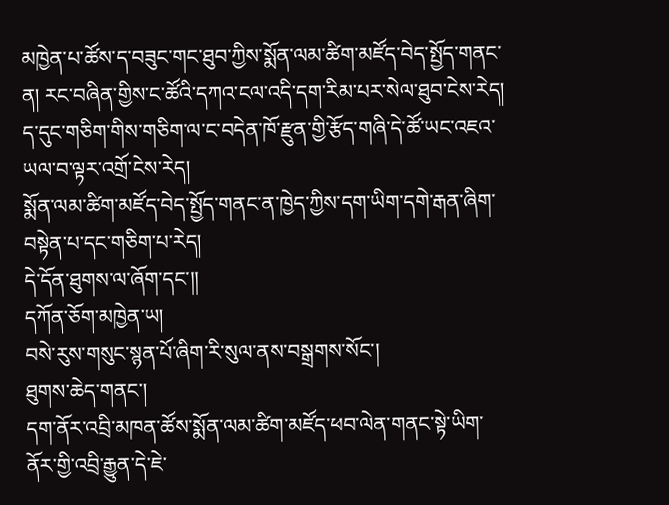མཁྱེན་པ་ཚོས་ད་བཟུང་གང་ཐུབ་ཀྱིས་སྨོན་ལམ་ཚིག་མཛོད་བེད་སྤྱོད་གནང་ན། རང་བཞིན་གྱིས་ང་ཚོའི་དཀའ་ངལ་འདི་དག་རིམ་པར་སེལ་ཐུབ་ངེས་རེད།
ད་དུང་གཅིག་གིས་གཅིག་ལ་ང་བདེན་ཁོ་རྫུན་གྱི་རྩོད་གཞི་དེ་ཚོ་ཡང་འཇའ་ཡལ་བ་ལྟར་འགྲོ་ངེས་རེད།
སྨོན་ལམ་ཚིག་མཛོད་བེད་སྤྱོད་གནང་ན་ཁྱེད་ཀྱིས་དག་ཡིག་དགེ་རྒན་ཞིག་བསྟེན་པ་དང་གཅིག་པ་རེད།
དེ་དོན་ཐུགས་ལ་ཞོག་དང་།།
དཀོན་ཅོག་མཁྱེན་ཡ།
བསེ་རུས་གསུང་སྙན་པོ་ཞིག་རི་སུལ་ནས་བསྒྲགས་སོང་།
ཐུགས་ཆེད་གནང་།
དག་ནོར་འབྲི་མཁན་ཚོས་སྨོན་ལམ་ཚིག་མཛོད་ཕབ་ལེན་གནང་སྟེ་ཡིག་ནོར་གྱི་འབྲི་རྒྱུན་དེ་ཇེ་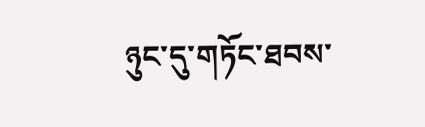ཉུང་དུ་གཏོང་ཐབས་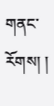གནང་རོགས། །